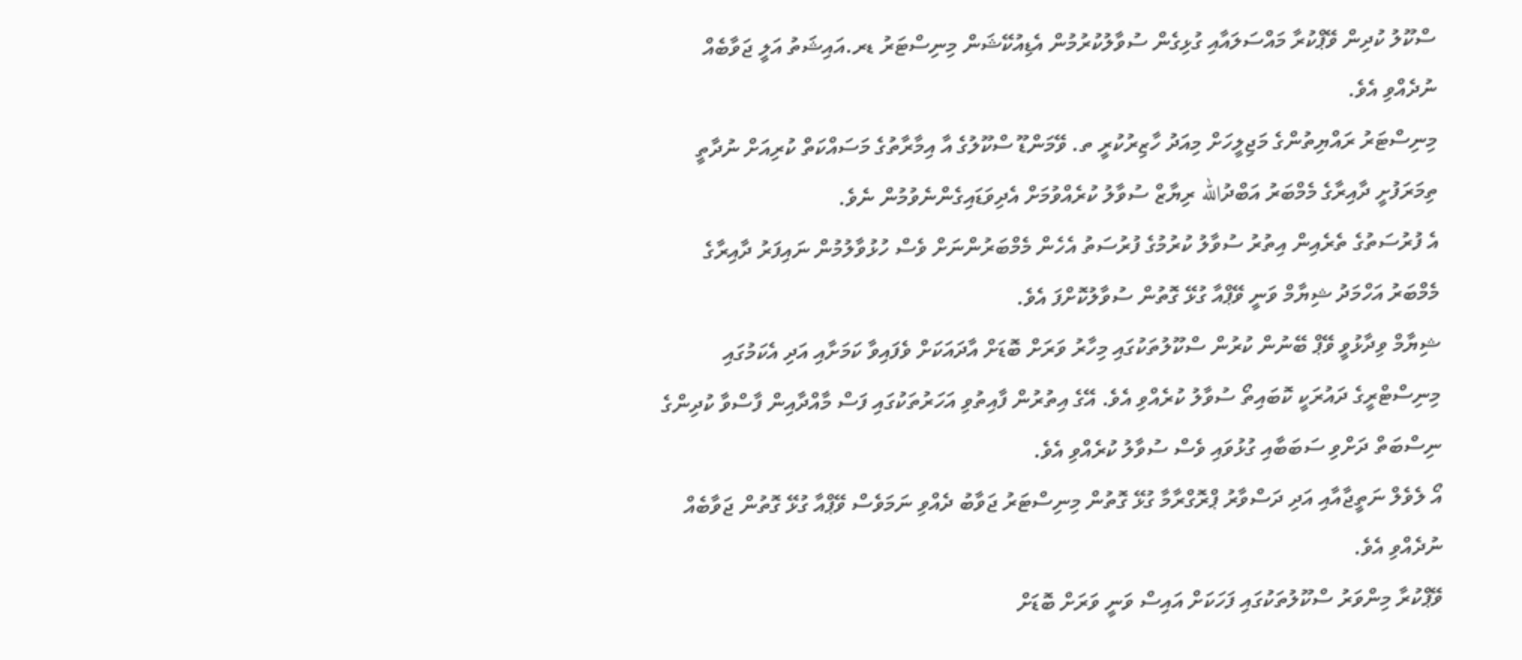ސްކޫލު ކުދިން ވޭޕްކުރާ މައްސަލައާއި ގުޅިގެން ސުވާލުކުރުމުން އެޑިއުކޭޝަން މިނިސްޓަރު ޑރ.އައިޝަތު އަލީ ޖަވާބެއް ނުދެއްވި އެވެ.
މިނިސްޓަރު ރައްޔިތުންގެ މަޖިލީހަށް މިއަދު ހާޒިރުކުރީ ތ. ވޭމަންޑޫ ސްކޫލުގެ އާ އިމާރާތުގެ މަސައްކަތް ކުރިއަށް ނުދާތީ ތިމަރަފުށީ ދާއިރާގެ މެމްބަރު އަބްދުالله ރިޔާޒް ސުވާލު ކުރެއްވުމަށް އެދިވަޑައިގެންނެވުމުން ނެވެ.
އެ ފުރުސަތުގެ ތެރެއިން އިތުރު ސުވާލު ކުރުމުގެ ފުރުސަތު އެހެން މެމްބަރުންނަށް ވެސް ހުޅުވާލުމުން ނައިފަރު ދާއިރާގެ މެމްބަރު އަހްމަދު ޝިޔާމް ވަނީ ވޭޕްއާ ގުޅޭ ގޮތުން ސުވާލުކޮށްފަ އެވެ.
ޝިޔާމް ވިދާޅުވީ ވޭޕް ބޭނުން ކުރުން ސްކޫލުތަކުގައި މިހާރު ވަރަށް ބޮޑަށް އާދައަކަށް ވެފައިވާ ކަމަށާއި އަދި އެކަމުގައި މިނިސްޓްރީގެ ދައުރަކީ ކޮބައިތޯ ސުވާލު ކުރެއްވި އެވެ. އޭގެ އިތުރުން ފާއިތުވި އަހަރުތަކުގައި ފަސް މާއްދާއިން ފާސްވާ ކުދިންގެ ނިސްބަތް ދަށްވި ސަބަބާއި ގުޅުވައި ވެސް ސުވާލު ކުރެއްވި އެވެ.
އޯ ލެވެލް ނަތީޖާއާއި އަދި ދަސްވާރު ޕްރޮގްރާމާ ގުޅޭ ގޮތުން މިނިސްޓަރު ޖަވާބު ދެއްވި ނަމަވެސް ވޭޕްއާ ގުޅޭ ގޮތުން ޖަވާބެއް ނުދެއްވި އެވެ.
ވޭޕްކުރާ މިންވަރު ސްކޫލުތަކުގައި ފަހަކަށް އައިސް ވަނީ ވަރަށް ބޮޑަށް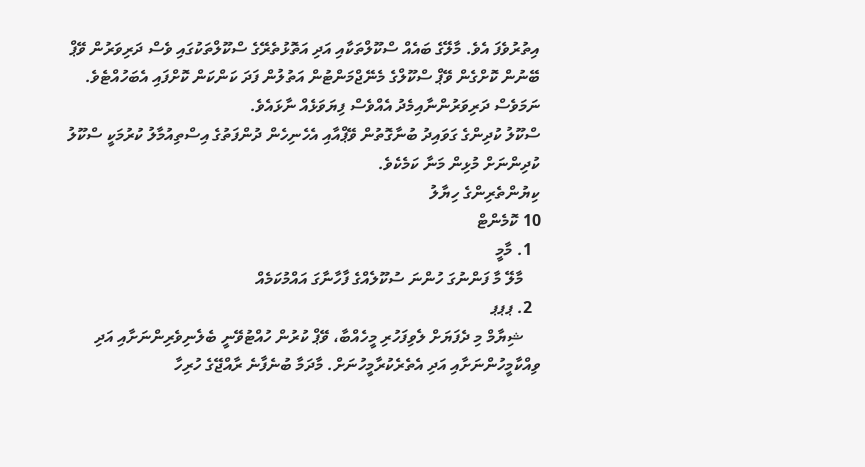އިތުރުވެފަ އެވެ. މާލޭގެ ބައެއް ސްކޫލްތަކާއި އަދި އަތޮޅުތެރޭގެ ސްކޫލްތަކުގައި ވެސް ދަރިވަރުން ވޭޕް ބޭނުން ކޮށްގެން ވޭޕް ސްކޫލްގެ މެނޭޖްމަންޓުން އަތުލުން ފަދަ ކަންކަން ކޮށްފައި އެބަހުއްޓެވެ. ނަމަވެސް ދަރިވަރުންނާއިމެދު އެއްވެސް ފިޔަވަޅެއް ނާޅައެވެ.
ސްކޫލު ކުދިންގެ ގަވައިދު ބުނާގޮތުން ވޭޕްއާއި އެހެނިހެން ދުންފަތުގެ އިސްތިއުމާލު ކުރުމަކީ ސްކޫލު ކުދިންނަށް މުޅިން މަނާ ކަމެކެވެ.
ކިޔުންތެރިންގެ ހިޔާލު
10 ކޮމެންޓް
  1. މާމީ
    މާލޭ މާ ފަންނުގަ ހުންނަ ސުކޫލެއްގެ ފާހާނާގަ އައްމުކަމެއް
  2. ޕޕޕ
    ޝިޔާމް މި ދެފަޔަށް ލެވިފަހުރި މީހެއްބާ، ވޭޕް ކުރުން ހުއްޓުވޭނީ ބެލެނިވެރިންނަށާއި އަދި ވިއްކާމީހުންނަށާއި އަދި އެތެރެކުރާމީހުނަށް. މާދަމާ ބުނެފާނެ ރާއްޖޭގެ ހުރިހާ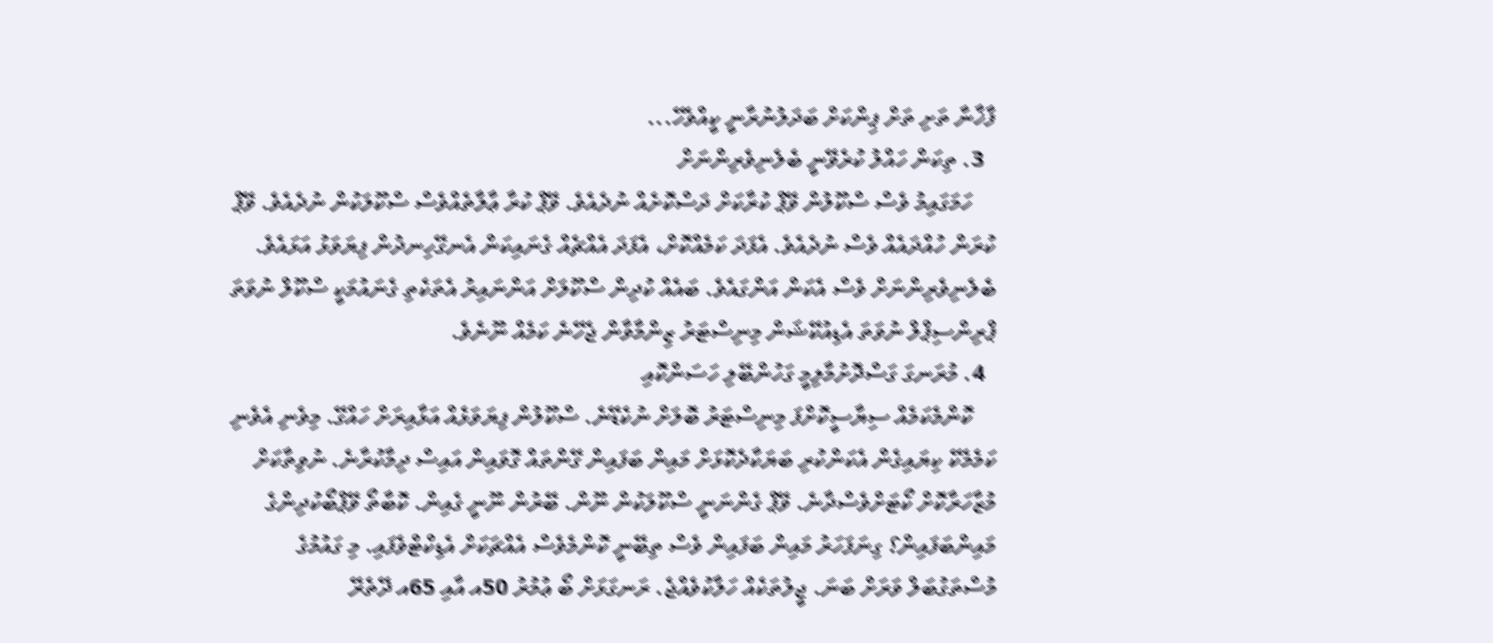ފާޚާނާ ތަށި ތަށް ޕިންކަށް ބަދަލުނުރާނީ ކީއްވެހޭ...
  3. ތިކަން ހައްލު ކުރެވޭނީ ބެލެނިވެރިންނަށް
    ހަމަގައިމު ވެސް ސްކޫލުން ވޭޕް ކުރާކަށް ދަސްކޮށެއް ނުދެއެވެ. ވޭޕް ކުރާ ޢާލާތެއްވެސް ސްކޫލަކުން ނުދެއެވެ. ވޭޕް ކުރަން ހުއްދައެއް ވެސް ނުދެއެވެ. އެފަދަ ކަމެއްކޮށް، އެފަދަ އެއްޗެއް ގެނައިކަން އެނގޭހިނދުން ފިޔަވަޅު އަޅައެވެ. ބެލެނިވެރިންނަށް ވެސް އެކަން އަންގައެވެ. ބައެއް ކުދިން ސްކޫލަށް އަންނައިރު އެތަކެތި ގެނައުމަކީ ސްކޫލް ނުވަތަ ޕްރިންސިޕްލް ނުވަތަ އެޑިއުކޭޝަން މިނިސްޓަރު ޒިންމާވާން ޖެހޭނެ ކަމެއް ނޫނެވެ.
  4. މުރަނގަ ގަސްދޮށުމާލިމީ ގަހުންބޭލި ހަސަންކޮއި
    ކޮންމެކަމެއް ސިޔާސީކޮށްފަ މިނިސްޓަރު ބޮލަށް ނުކެޑޭނެ. ސްކޫލުން ފިޔަވަޅެއް އަޅާއިރަށް ހައްގޭ. މިވެނި އެވެނި ކަމެމެކޭ ކިޔައިގެން އެކަންކުރި ބަޔަކާދެކޮޅަށް މައިން ބަފައިން ގޭންތައް ގޮވައިން އައިސް ދިމާކުރާނެ. ނުވިތާކަށް މުޒާހަރާކޮށް ކޯޓަށްވެސްދާނެ. ވޭޕް ގެންނަނީ ސްކޫލަކުން ނޫން. ބޭރުން ނޫނީ ގެއިން. ކޮބާތޯ ވޭޕްބޯކުދިންގެ މައިންބަފައިން؟ ގިނަފަހަރު މައިން ބަފައިން ވެސް ތިބޭނީ ކޮންމެވެސް އެއްޗަކަށް އެޑިކްޓްވެފައި. މި ގައުމުގެ މުސްތަގުބަލް ވަރަށް ބަނަ. ޖީލުތަކެއް ހަލާކުވެއްޖެ. ރަނގަޅަށް ބޯ ޢުމުރު 50އ އާއި 65އ ދޭތެރޭ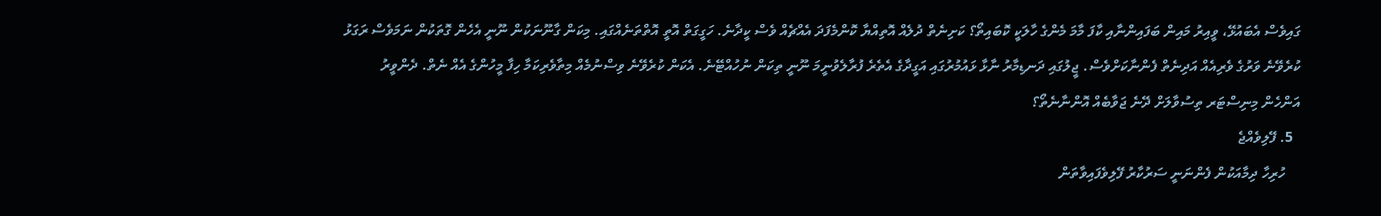ގައިވެސް އެބައުޅޭ، ވީއިރު މައިން ބަފައިންނާއި ކާފަ މާމަ މެންގެ ހާލަކީ ކޮބައިތޯ؟ ކަށިނެތް ދުލެއް އޮތިއްޔާ ކޮންމެފަދަ އެއްޗެއް ވެސް ކީދާނެ. ހަގީގަތް އޮތީ އޮތްތަނެއްގައި. މިކަން ގާނޫނަކުން ނޫނީ އެހެން ގޮތަކުން ނަމަވެސް ރަގަޅު ކުރެވޭނެ ވަރުގެ ވެރިއެއް އަދިނެތް ފެންނާކަށްވެސް. ޖީލުގައި ދަނޑިމާރު ނާޅާ ޅައުމުރުގައި އަގީދާގެ އެތެރެ ފުރާލެވުނީމަ ނޫނީ ތިކަން ނުހުއްޓޭނެ. އެކަން ކުރެވޭނެ ވިސްނުމެއް މިތާވެރިކަމާ ހިފާ މީހުންގެ އެއް ނެތް. ދެންވީރު އަންހެން މިނިސްޓަރ ތިސުވާލަށް ދޭނެ ޖަވާބެއް އޮންނާނެތޯ؟
  5. ފޭލިވެއްޖެ
    ހުރިހާ ދިމާއަކުން ފެންނަނީ ސަރުކާރު ފޭލިވެފައިވާތަން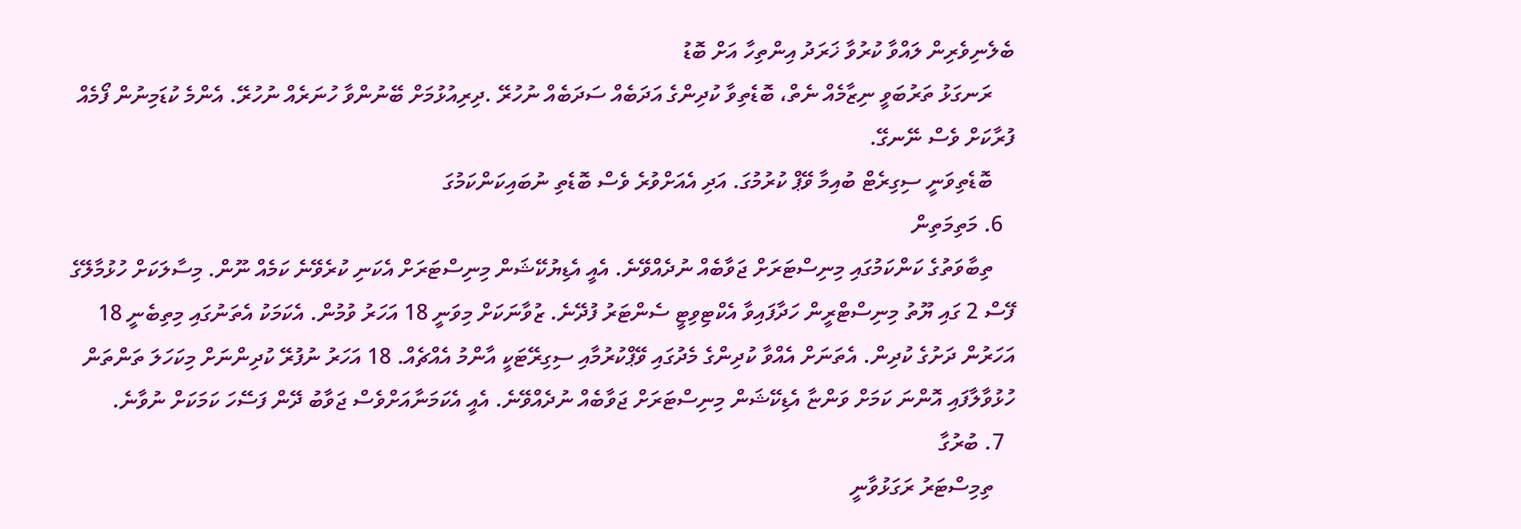ބެލެނިވެރިން ލައްވާ ކުރުވާ ޚަރަދު އިންތިހާ އަށް ބޮޑު
    ރަނގަޅު ތަރުބަވީ ނިޒާމެއް ނެތް، ބޮޑެތިވާ ކުދިންގެ އަދަބެއް ސަދަބެއް ނުހުރޭ .ދިރިއުޅުމަށް ބޭނުންވާ ހުނަރެއް ނުހުރޭ. އެންމެ ކުޑަމިނުން ފޯމެއް ފުރާކަށް ވެސް ނޭނގޭ.
    ބޮޑެތިވަނީ ސިގިރެޓް ބުއިމާ ވޭޕް ކުރުމުގަ. އަދި އެއަށްވުރެ ވެސް ބޮޑެތި ނުބައިކަންކަމުގަ
  6. މަތިމަތިން
    ތިބާވަތުގެ ކަންކަމުގައި މިނިސްޓަރަށް ޖަވާބެއް ނުދެއްވޭނެ. އެއީ އެޑިޔުކޭޝަން މިނިސްޓަރަށް އެކަނި ކުރެވޭނެ ކަމެއް ނޫން. މިސާލަކަށް ހުޅުމާލޭގެ ފޭސް 2 ގައި ޔޫތު މިނިސްޓްރީން ހަދާފައިވާ އެކްޓިވިޓީ ސެންޓަރު ފުދޭނެ. ޒުވާނަކަށް މިވަނީ 18 އަހަރު ވުމުން. އެކަމަކު އެތަނުގައި މިތިބެނީ 18 އަހަރުން ދަށުގެ ކުދިން. އެތަނަށް އެއްވާ ކުދިންގެ މެދުގައި ވޭޕްކުރުމާއި ސިގިރޭޓަކީ އާންމު އެއްޗެއް. 18 އަހަރު ނުފުރޭ ކުދިންނަށް މިކަހަލަ ތަންތަން ހުޅުވާލާފައި އޮންނަ ކަމަށް ވަންޏާ އެޑިކޭޝަން މިނިސްޓަރަށް ޖަވާބެއް ނުދެއްވޭނެ. އެއީ އެކަމަނާއަށްވެސް ޖަވާބު ދޭން ފަސޭހަ ކަމަކަށް ނުވާނެ.
  7. ބުރުގާ
    ތިމިސްޓަރު ރަގަޅުވާނީ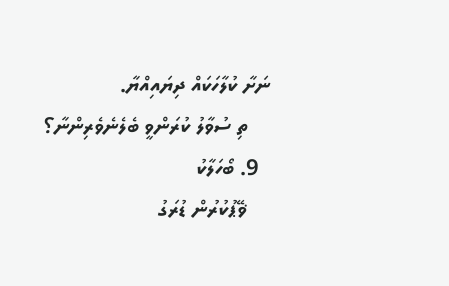ނަށާ ކުލާހަކައް ދިޔައިއްޔާ.
    ތި ސުވާލު ކުރަންވީ ބެލެނެވެރިންނާ؟
  9. ބޯހަލާކު
    ޥޭޕުކުރުން ޑުރަގު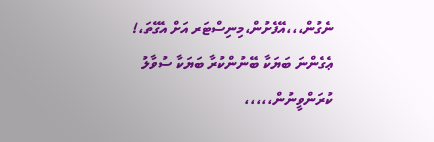ނެގުން،،،އޭފެށުން،މިނިސްޓަރ އަށް އެގޭތަ،! ޢެގެންނަ ބަޔަކާ ބޭނުންކުރާ ބަޔަކާ ސުވާލު ކުރަންވީނުން،،،،،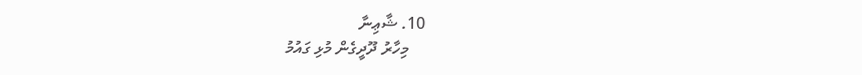10. ޝާޢިނާ
    މިހާރު ދޫދީގެން މުޅި ގައުމު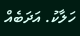ހަލާކު. އަދަބެއް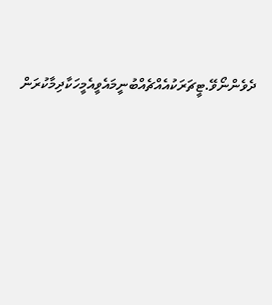ދެވެންނޯވޭ.ޓީޗަރަކުއެއްޗެއްބުނީމައެވީއެމީހަކާދިމާކުރަން